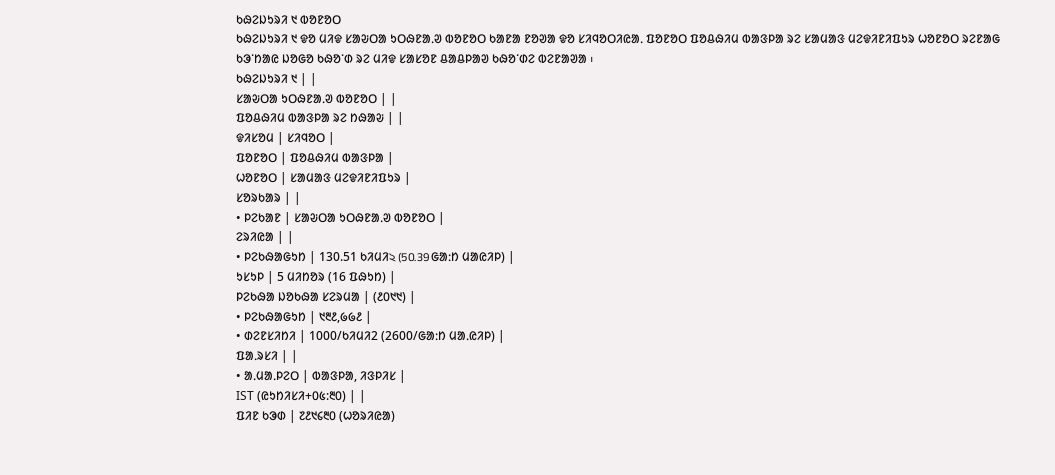ᱠᱷᱮᱡᱩᱨᱤ ᱑ ᱵᱚᱱᱚᱛ
ᱠᱷᱮᱡᱩᱨᱤ ᱑ ᱫᱚ ᱢᱤᱫ ᱥᱟᱶᱛᱟ ᱩᱛᱷᱱᱟᱹᱣ ᱵᱚᱱᱚᱛ ᱠᱟᱱᱟ ᱱᱚᱣᱟ ᱫᱚ ᱥᱤᱧᱚᱛᱤᱭᱟᱹ ᱯᱚᱱᱚᱛ ᱯᱚᱪᱷᱤᱢ ᱵᱟᱝᱞᱟ ᱨᱮ ᱥᱟᱢᱟᱝ ᱢᱮᱫᱤᱱᱤᱯᱩᱨ ᱦᱚᱱᱚᱛ ᱨᱮᱱᱟᱜ ᱠᱳᱸᱴᱟᱭ ᱡᱚᱜᱚ ᱠᱷᱚᱸᱰ ᱨᱮ ᱢᱤᱫ ᱥᱟᱥᱚᱱ ᱪᱟᱪᱞᱟᱣ ᱠᱷᱚᱸᱰᱮ ᱵᱮᱱᱟᱣᱟ ᱾
ᱠᱷᱮᱡᱩᱨᱤ ᱑ | |
ᱥᱟᱶᱛᱟ ᱩᱛᱷᱱᱟᱹᱣ ᱵᱚᱱᱚᱛ | |
ᱯᱚᱪᱷᱤᱢ ᱵᱟᱝᱞᱟ ᱨᱮ ᱴᱷᱟᱶ | |
ᱫᱤᱥᱚᱢ | ᱥᱤᱧᱚᱛ |
ᱯᱚᱱᱚᱛ | ᱯᱚᱪᱷᱤᱢ ᱵᱟᱝᱞᱟ |
ᱦᱚᱱᱚᱛ | ᱥᱟᱢᱟᱝ ᱢᱮᱫᱤᱱᱤᱯᱩᱨ |
ᱥᱚᱨᱠᱟᱨ | |
• ᱞᱮᱠᱟᱱ | ᱥᱟᱶᱛᱟ ᱩᱛᱷᱱᱟᱹᱣ ᱵᱚᱱᱚᱛ |
ᱮᱨᱤᱭᱟ | |
• ᱞᱮᱠᱷᱟᱜᱩᱴ | 130.51 ᱠᱤᱢᱤ২ (50.39 ᱜᱟᱺᱴ ᱢᱟᱭᱤᱞ) |
ᱩᱥᱩᱞ | 5 ᱢᱤᱴᱚᱨ (16 ᱯᱷᱩᱴ) |
ᱞᱮᱠᱷᱟ ᱡᱚᱠᱷᱟ ᱥᱮᱨᱢᱟ | (᱒᱐᱑᱑) |
• ᱞᱮᱠᱷᱟᱜᱩᱴ | ᱑᱓᱒,᱙᱙᱒ |
• ᱰᱮᱱᱥᱤᱴᱤ | 1000/ᱠᱤᱢᱤ2 (2600/ᱜᱟᱺᱴ ᱢᱟᱹᱭᱤᱞ) |
ᱯᱟᱹᱨᱥᱤ | |
• ᱟᱹᱢᱟᱹᱞᱮᱛ | ᱵᱟᱝᱞᱟ, ᱤᱝᱞᱤᱥ |
IST (ᱭᱩᱴᱤᱥᱤ+᱐᱕:᱓᱐) | |
ᱯᱤᱱ ᱠᱳᱰ | ᱗᱒᱑᱔᱓᱐ (ᱦᱚᱨᱤᱭᱟ)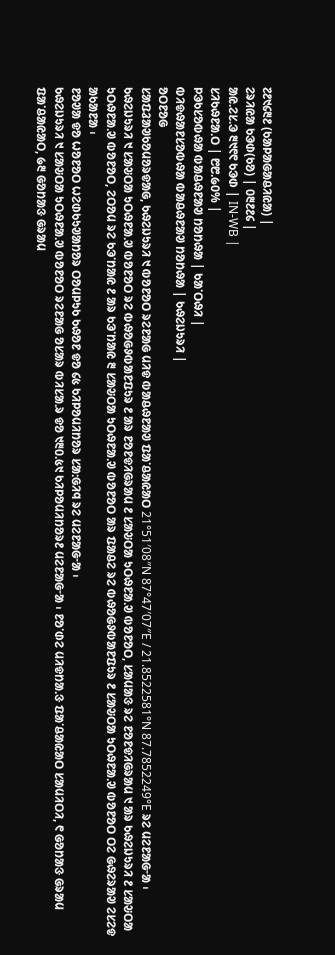᱗᱒᱑᱔᱓᱒ (ᱠᱟᱞᱟᱜᱟᱪᱤᱭᱟ) |
ᱮᱨᱤᱭᱟ ᱠᱳᱰ(ᱠᱚ) | ᱐᱓᱒᱒᱔ |
ᱟᱭ.ᱮᱥ.ᱳ ᱓᱑᱖᱖ ᱠᱳᱰ | IN-WB |
ᱥᱤᱠᱷᱱᱟᱹᱛ | ᱘᱘.᱙᱐% |
ᱞᱳᱠᱥᱚᱵᱷᱟ ᱵᱟᱪᱷᱱᱟᱣ ᱴᱚᱴᱷᱟ | ᱠᱟᱸᱛᱷᱤ |
ᱵᱤᱫᱷᱟᱱᱥᱚᱵᱷᱟ ᱵᱟᱪᱷᱱᱟᱣ ᱴᱚᱴᱷᱟ | ᱠᱷᱮᱡᱩᱨᱤ |
ᱚᱛᱱᱚᱜ
ᱥᱟᱯᱲᱟᱣᱠᱚᱢᱚᱨᱫᱟᱜ, ᱠᱷᱮᱡᱩᱨᱤ ᱑ ᱵᱚᱱᱚᱛ ᱨᱮᱱᱟᱜ ᱢᱤᱫ ᱵᱟᱪᱷᱱᱟᱣ ᱯᱟᱸᱪᱟᱭᱟᱛ 21°51′08″N 87°47′07″E / 21.8522581°N 87.7852249°E ᱨᱮ ᱢᱮᱱᱟᱜᱼᱟ ᱾
ᱠᱷᱮᱡᱩᱨᱤ ᱑ ᱥᱟᱶᱛᱟ ᱩᱛᱷᱱᱟᱹᱣ ᱵᱚᱱᱚᱛ ᱨᱮ ᱵᱷᱚᱜᱽᱵᱟᱱᱯᱩᱨ ᱒ ᱟᱨ ᱱᱚᱱᱫᱤᱜᱨᱟᱢ ᱒ ᱥᱟᱶᱛᱟ ᱩᱛᱷᱱᱟᱹᱣ ᱵᱚᱱᱚᱛ, ᱥᱟᱢᱟᱝ ᱨᱮ ᱱᱚᱱᱫᱤᱜᱨᱟᱢ ᱑ ᱟᱨ ᱠᱷᱮᱡᱩᱨᱤ ᱒ ᱥᱟᱶᱛᱟ ᱩᱛᱷᱱᱟᱹᱣ ᱵᱚᱱᱚᱛ, ᱮᱛᱚᱢ ᱨᱮ ᱠᱳᱸᱴᱟᱭ ᱒ ᱟᱨ ᱠᱳᱸᱴᱟᱭ ᱓ ᱥᱟᱶᱛᱟ ᱩᱛᱷᱱᱟᱹᱣ ᱵᱚᱱᱚᱛ ᱟᱨ ᱯᱟᱪᱮ ᱨᱮ ᱵᱷᱚᱜᱽᱵᱟᱱᱯᱩᱨ ᱒ ᱥᱟᱶᱛᱟ ᱩᱛᱷᱱᱟᱹᱣ ᱵᱚᱱᱚᱛ ᱛᱮ ᱜᱷᱮᱨᱟᱣ ᱮᱥᱮᱫ ᱟᱠᱟᱱᱟ ᱾
ᱱᱚᱣᱟ ᱫᱚ ᱦᱚᱱᱚᱛ ᱦᱮᱰᱠᱩᱣᱟᱴᱚᱨ ᱛᱚᱢᱞᱩᱠ ᱠᱷᱚᱱ ᱫᱚ ᱔᱕ ᱠᱤᱞᱚᱢᱤᱴᱚᱨ ᱥᱟᱺᱜᱤᱧ ᱨᱮ ᱢᱮᱱᱟᱜᱼᱟ ᱾
ᱠᱷᱮᱡᱩᱨᱤ ᱑ ᱥᱟᱶᱛᱟ ᱩᱛᱷᱱᱟᱹᱣ ᱵᱚᱱᱚᱛ ᱨᱮᱱᱟᱜ ᱚᱥᱟᱨ ᱵᱤᱥᱟᱹᱨ ᱫᱚ ᱑᱓᱐.᱕᱑ ᱠᱤᱞᱚᱢᱤᱴᱚᱨ᱒ ᱢᱮᱱᱟᱜᱼᱟ ᱾ ᱱᱚᱸᱰᱮ ᱢᱤᱫᱴᱟᱹᱝ ᱯᱟᱸᱪᱟᱭᱟᱛ ᱥᱟᱢᱤᱛᱤ, ᱖ ᱜᱚᱴᱟᱝ ᱜᱨᱟᱢ ᱯᱟᱸᱪᱟᱭᱟᱛ, ᱙᱓ ᱜᱚᱴᱟᱝ ᱜᱨᱟᱢ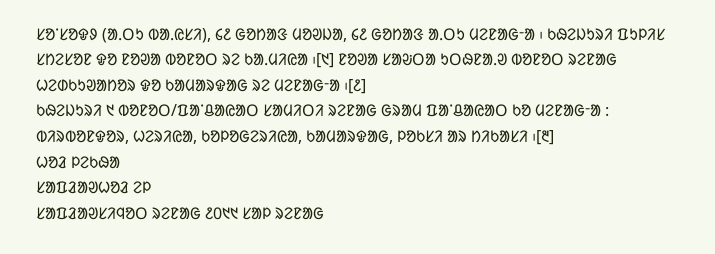ᱥᱚᱸᱥᱚᱫᱽ (ᱟᱹᱛᱩ ᱵᱟᱹᱭᱥᱤ), ᱔᱒ ᱜᱚᱴᱟᱝ ᱢᱚᱣᱡᱟ, ᱔᱒ ᱜᱚᱴᱟᱝ ᱟᱹᱛᱩ ᱢᱮᱱᱟᱜᱼᱟ ᱾ ᱠᱷᱮᱡᱩᱨᱤ ᱯᱩᱞᱤᱥ ᱥᱴᱮᱥᱚᱱ ᱫᱚ ᱱᱚᱣᱟ ᱵᱚᱱᱚᱛ ᱨᱮ ᱠᱟᱹᱢᱤᱭᱟ ᱾[᱑] ᱱᱚᱣᱟ ᱥᱟᱶᱛᱟ ᱩᱛᱷᱱᱟᱹᱣ ᱵᱚᱱᱚᱛ ᱨᱮᱱᱟᱜ ᱦᱮᱰᱠᱩᱣᱟᱴᱚᱨ ᱫᱚ ᱠᱟᱢᱟᱨᱫᱟᱜ ᱨᱮ ᱢᱮᱱᱟᱜᱼᱟ ᱾[᱒]
ᱠᱷᱮᱡᱩᱨᱤ ᱑ ᱵᱚᱱᱚᱛ/ᱯᱟᱸᱪᱟᱭᱟᱛ ᱥᱟᱢᱤᱛᱤ ᱨᱮᱱᱟᱜ ᱜᱨᱟᱢ ᱯᱟᱸᱪᱟᱭᱟᱛ ᱠᱚ ᱢᱮᱱᱟᱜᱼᱟ : ᱵᱤᱨᱵᱚᱱᱫᱚᱨ, ᱦᱮᱨᱤᱭᱟ, ᱠᱚᱞᱚᱜᱮᱨᱤᱭᱟ, ᱠᱟᱢᱟᱨᱫᱟᱜ, ᱞᱚᱠᱥᱤ ᱟᱨ ᱴᱤᱠᱟᱥᱤ ᱾[᱓]
ᱦᱚᱲ ᱞᱮᱠᱷᱟ
ᱥᱟᱯᱲᱟᱣᱦᱚᱲ ᱮᱞ
ᱥᱟᱯᱲᱟᱣᱥᱤᱧᱚᱛ ᱨᱮᱱᱟᱜ ᱒᱐᱑᱑ ᱥᱟᱞ ᱨᱮᱱᱟᱜ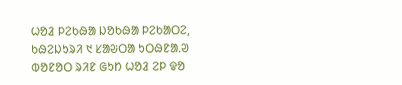ᱦᱚᱲ ᱞᱮᱠᱷᱟ ᱡᱚᱠᱷᱟ ᱞᱮᱠᱟᱛᱮ, ᱠᱷᱮᱡᱩᱨᱤ ᱑ ᱥᱟᱶᱛᱟ ᱩᱛᱷᱱᱟᱹᱣ ᱵᱚᱱᱚᱛ ᱨᱤᱱ ᱜᱩᱴ ᱦᱚᱲ ᱮᱞ ᱫᱚ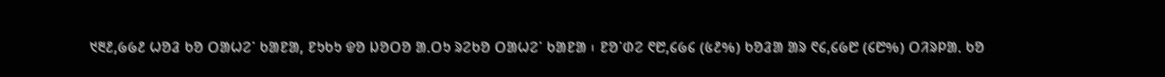᱑᱓᱒,᱙᱙᱒ ᱦᱚᱲ ᱠᱚ ᱛᱟᱦᱮᱸ ᱠᱟᱱᱟ, ᱱᱩᱠᱩ ᱫᱚ ᱡᱚᱛᱚ ᱟᱹᱛᱩ ᱨᱮᱠᱚ ᱛᱟᱦᱮᱸ ᱠᱟᱱᱟ ᱾ ᱱᱚᱸᱰᱮ ᱖᱘,᱔᱙᱔ (᱕᱒%) ᱠᱚᱲᱟ ᱟᱨ ᱖᱔,᱔᱙᱘ (᱔᱘%) ᱛᱤᱨᱞᱟᱹ ᱠᱚ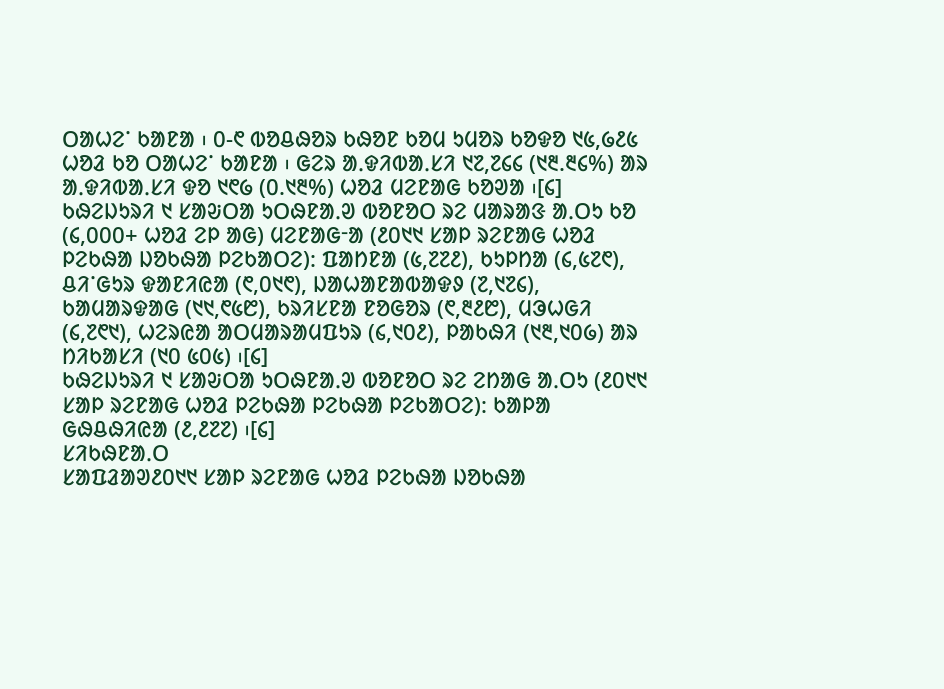ᱛᱟᱦᱮᱸ ᱠᱟᱱᱟ ᱾ ᱐-᱖ ᱵᱚᱪᱷᱚᱨ ᱠᱷᱚᱱ ᱠᱚᱢ ᱩᱢᱚᱨ ᱠᱚᱫᱚ ᱑᱕,᱙᱒᱕ ᱦᱚᱲ ᱠᱚ ᱛᱟᱦᱮᱸ ᱠᱟᱱᱟ ᱾ ᱜᱮᱨ ᱟᱹᱫᱤᱵᱟᱹᱥᱤ ᱑᱗,᱗᱔᱔ (᱑᱓.᱓᱔%) ᱟᱨ ᱟᱹᱫᱤᱵᱟᱹᱥᱤ ᱫᱚ ᱑᱖᱙ (᱐.᱑᱓%) ᱦᱚᱲ ᱢᱮᱱᱟᱜ ᱠᱚᱣᱟ ᱾[᱔]
ᱠᱷᱮᱡᱩᱨᱤ ᱑ ᱥᱟᱶᱛᱟ ᱩᱛᱷᱱᱟᱹᱣ ᱵᱚᱱᱚᱛ ᱨᱮ ᱢᱟᱨᱟᱝ ᱟᱹᱛᱩ ᱠᱚ (᱔,᱐᱐᱐+ ᱦᱚᱲ ᱮᱞ ᱟᱜ) ᱢᱮᱱᱟᱜᱼᱟ (᱒᱐᱑᱑ ᱥᱟᱞ ᱨᱮᱱᱟᱜ ᱦᱚᱲ ᱞᱮᱠᱷᱟ ᱡᱚᱠᱷᱟ ᱞᱮᱠᱟᱛᱮ): ᱯᱟᱴᱱᱟ (᱕,᱗᱗᱒), ᱠᱩᱞᱴᱟ (᱔,᱕᱗᱖), ᱪᱤᱸᱜᱩᱨ ᱫᱟᱱᱤᱭᱟ (᱖,᱐᱑᱖), ᱡᱟᱦᱟᱱᱟᱵᱟᱫᱽ (᱗,᱑᱗᱔), ᱠᱟᱢᱟᱨᱫᱟᱜ (᱑᱑,᱖᱕᱘), ᱠᱨᱤᱥᱱᱟ ᱱᱚᱜᱚᱨ (᱖,᱓᱒᱘), ᱢᱳᱦᱜᱤ (᱔,᱗᱖᱑), ᱦᱮᱨᱭᱟ ᱟᱛᱢᱟᱨᱟᱢᱯᱩᱨ (᱔,᱑᱐᱒), ᱞᱟᱠᱷᱤ (᱑᱓,᱑᱐᱙) ᱟᱨ ᱴᱤᱠᱟᱥᱤ (᱑᱐ ᱕᱐᱕) ᱾[᱔]
ᱠᱷᱮᱡᱩᱨᱤ ᱑ ᱥᱟᱶᱛᱟ ᱩᱛᱷᱱᱟᱹᱣ ᱵᱚᱱᱚᱛ ᱨᱮ ᱮᱴᱟᱜ ᱟᱹᱛᱩ (᱒᱐᱑᱑ ᱥᱟᱞ ᱨᱮᱱᱟᱜ ᱦᱚᱲ ᱞᱮᱠᱷᱟ ᱞᱮᱠᱷᱟ ᱞᱮᱠᱟᱛᱮ): ᱠᱟᱞᱟ ᱜᱷᱪᱷᱤᱭᱟ (᱒,᱒᱗᱗) ᱾[᱔]
ᱥᱤᱠᱷᱱᱟᱹᱛ
ᱥᱟᱯᱲᱟᱣ᱒᱐᱑᱑ ᱥᱟᱞ ᱨᱮᱱᱟᱜ ᱦᱚᱲ ᱞᱮᱠᱷᱟ ᱡᱚᱠᱷᱟ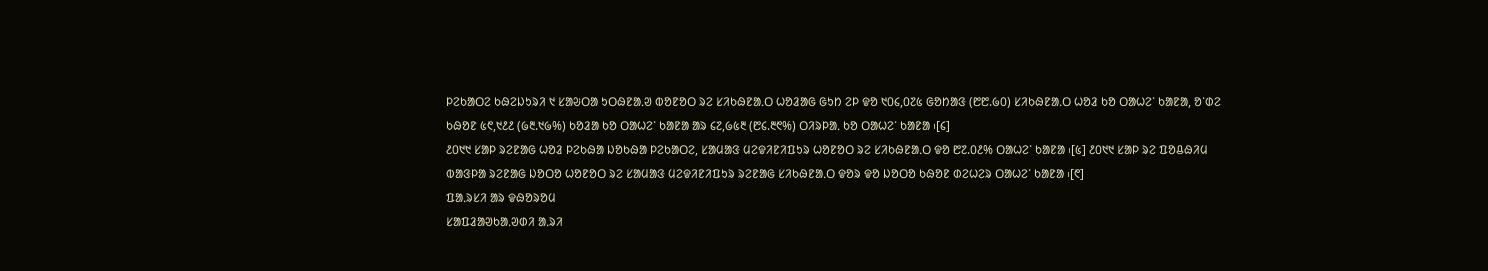ᱞᱮᱠᱟᱛᱮ ᱠᱷᱮᱡᱩᱨᱤ ᱑ ᱥᱟᱶᱛᱟ ᱩᱛᱷᱱᱟᱹᱣ ᱵᱚᱱᱚᱛ ᱨᱮ ᱥᱤᱠᱷᱱᱟᱹᱛ ᱦᱚᱲᱟᱜ ᱜᱩᱴ ᱮᱞ ᱫᱚ ᱑᱐᱔,᱐᱗᱕ ᱜᱚᱴᱟᱝ (᱘᱘.᱙᱐) ᱥᱤᱠᱷᱱᱟᱹᱛ ᱦᱚᱲ ᱠᱚ ᱛᱟᱦᱮᱸ ᱠᱟᱱᱟ, ᱚᱸᱰᱮ ᱠᱷᱚᱱ ᱕᱖,᱑᱒᱒ (᱙᱓.᱑᱙%) ᱠᱚᱲᱟ ᱠᱚ ᱛᱟᱦᱮᱸ ᱠᱟᱱᱟ ᱟᱨ ᱔᱗,᱙᱕᱓ (᱘᱔.᱓᱖%) ᱛᱤᱨᱞᱟᱹ ᱠᱚ ᱛᱟᱦᱮᱸ ᱠᱟᱱᱟ ᱾[᱔]
᱒᱐᱑᱑ ᱥᱟᱞ ᱨᱮᱱᱟᱜ ᱦᱚᱲ ᱞᱮᱠᱷᱟ ᱡᱚᱠᱷᱟ ᱞᱮᱠᱟᱛᱮ, ᱥᱟᱢᱟᱝ ᱢᱮᱫᱤᱱᱤᱯᱩᱨ ᱦᱚᱱᱚᱛ ᱨᱮ ᱥᱤᱠᱷᱱᱟᱹᱛ ᱫᱚ ᱘᱗.᱐᱒% ᱛᱟᱦᱮᱸ ᱠᱟᱱᱟ ᱾[᱕] ᱒᱐᱑᱑ ᱥᱟᱞ ᱨᱮ ᱯᱚᱪᱷᱤᱢ ᱵᱟᱝᱞᱟ ᱨᱮᱱᱟᱜ ᱡᱚᱛᱚ ᱦᱚᱱᱚᱛ ᱨᱮ ᱥᱟᱢᱟᱝ ᱢᱮᱫᱤᱱᱤᱯᱩᱨ ᱨᱮᱱᱟᱜ ᱥᱤᱠᱷᱱᱟᱹᱛ ᱫᱚᱨ ᱫᱚ ᱡᱚᱛᱚ ᱠᱷᱚᱱ ᱰᱮᱦᱮᱨ ᱛᱟᱦᱮᱸ ᱠᱟᱱᱟ ᱾[᱖]
ᱯᱟᱹᱨᱥᱤ ᱟᱨ ᱫᱷᱚᱨᱚᱢ
ᱥᱟᱯᱲᱟᱣᱠᱟᱹᱣᱰᱤ ᱟᱹᱨᱤ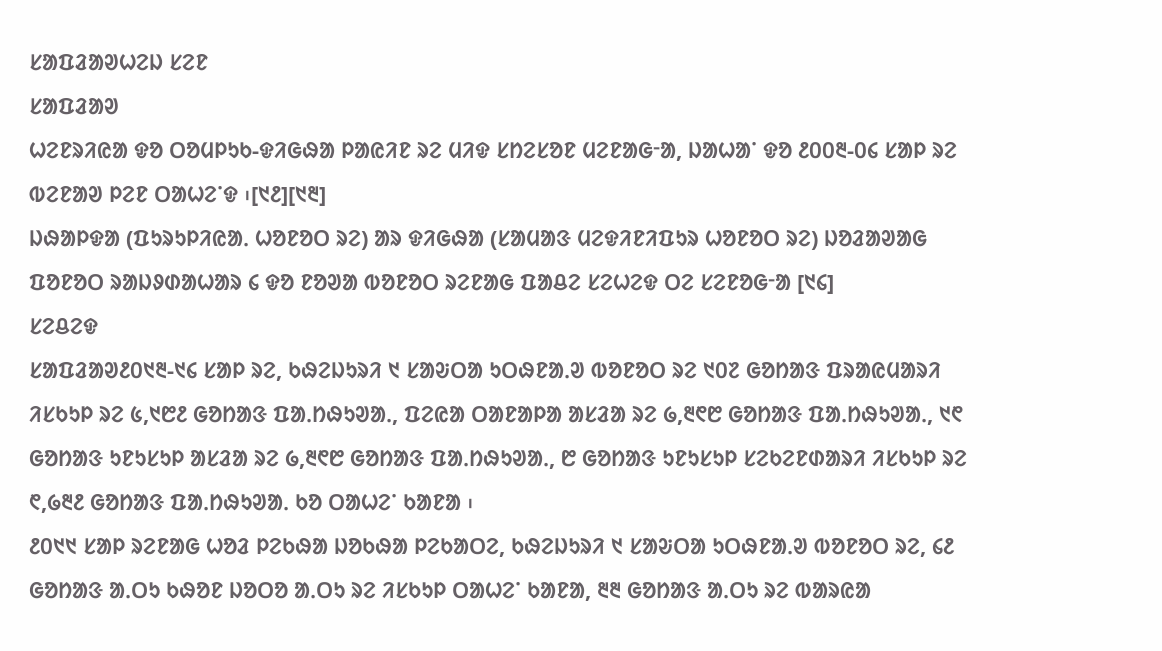ᱥᱟᱯᱲᱟᱣᱦᱮᱡ ᱥᱮᱱ
ᱥᱟᱯᱲᱟᱣ
ᱦᱮᱱᱨᱤᱭᱟ ᱫᱚ ᱛᱚᱢᱞᱩᱠ-ᱫᱤᱜᱷᱟ ᱞᱟᱭᱤᱱ ᱨᱮ ᱢᱤᱫ ᱥᱴᱮᱥᱚᱱ ᱢᱮᱱᱟᱜᱼᱟ, ᱡᱟᱦᱟᱸ ᱫᱚ ᱒᱐᱐᱓-᱐᱔ ᱥᱟᱞ ᱨᱮ ᱵᱮᱱᱟᱣ ᱞᱮᱱ ᱛᱟᱦᱮᱸᱫ ᱾[᱑᱒][᱑᱓]
ᱡᱷᱟᱞᱫᱟ (ᱯᱩᱨᱩᱞᱤᱭᱟᱹ ᱦᱚᱱᱚᱛ ᱨᱮ) ᱟᱨ ᱫᱤᱜᱷᱟ (ᱥᱟᱢᱟᱝ ᱢᱮᱫᱤᱱᱤᱯᱩᱨ ᱦᱚᱱᱚᱛ ᱨᱮ) ᱡᱚᱲᱟᱣᱟᱜ ᱯᱚᱱᱚᱛ ᱨᱟᱡᱽᱰᱟᱦᱟᱨ ᱔ ᱫᱚ ᱱᱚᱣᱟ ᱵᱚᱱᱚᱛ ᱨᱮᱱᱟᱜ ᱯᱟᱪᱮ ᱥᱮᱦᱮᱫ ᱛᱮ ᱥᱮᱱᱚᱜᱼᱟ [᱑᱔]
ᱥᱮᱪᱮᱫ
ᱥᱟᱯᱲᱟᱣ᱒᱐᱑᱓-᱑᱔ ᱥᱟᱞ ᱨᱮ, ᱠᱷᱮᱡᱩᱨᱤ ᱑ ᱥᱟᱶᱛᱟ ᱩᱛᱷᱱᱟᱹᱣ ᱵᱚᱱᱚᱛ ᱨᱮ ᱑᱐᱗ ᱜᱚᱴᱟᱝ ᱯᱨᱟᱭᱢᱟᱨᱤ ᱤᱥᱠᱩᱞ ᱨᱮ ᱕,᱑᱘᱒ ᱜᱚᱴᱟᱝ ᱯᱟᱹᱴᱷᱩᱣᱟᱹ, ᱯᱮᱭᱟ ᱛᱟᱱᱟᱞᱟ ᱟᱥᱲᱟ ᱨᱮ ᱙,᱓᱖᱘ ᱜᱚᱴᱟᱝ ᱯᱟᱹᱴᱷᱩᱣᱟᱹ, ᱑᱖ ᱜᱚᱴᱟᱝ ᱩᱱᱩᱥᱩᱞ ᱟᱥᱲᱟ ᱨᱮ ᱙,᱓᱖᱘ ᱜᱚᱴᱟᱝ ᱯᱟᱹᱴᱷᱩᱣᱟᱹ, ᱘ ᱜᱚᱴᱟᱝ ᱩᱱᱩᱥᱩᱞ ᱥᱮᱠᱮᱱᱰᱟᱨᱤ ᱤᱥᱠᱩᱞ ᱨᱮ ᱖,᱙᱓᱒ ᱜᱚᱴᱟᱝ ᱯᱟᱹᱴᱷᱩᱣᱟᱹ ᱠᱚ ᱛᱟᱦᱮᱸ ᱠᱟᱱᱟ ᱾
᱒᱐᱑᱑ ᱥᱟᱞ ᱨᱮᱱᱟᱜ ᱦᱚᱲ ᱞᱮᱠᱷᱟ ᱡᱚᱠᱷᱟ ᱞᱮᱠᱟᱛᱮ, ᱠᱷᱮᱡᱩᱨᱤ ᱑ ᱥᱟᱶᱛᱟ ᱩᱛᱷᱱᱟᱹᱣ ᱵᱚᱱᱚᱛ ᱨᱮ, ᱔᱒ ᱜᱚᱴᱟᱝ ᱟᱹᱛᱩ ᱠᱷᱚᱱ ᱡᱚᱛᱚ ᱟᱹᱛᱩ ᱨᱮ ᱤᱥᱠᱩᱞ ᱛᱟᱦᱮᱸ ᱠᱟᱱᱟ, ᱓᱓ ᱜᱚᱴᱟᱝ ᱟᱹᱛᱩ ᱨᱮ ᱵᱟᱨᱭᱟ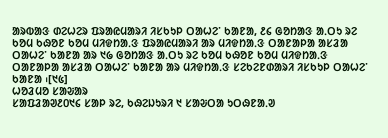ᱟᱨᱵᱟᱝ ᱰᱮᱦᱮᱨ ᱯᱨᱟᱭᱢᱟᱨᱤ ᱤᱥᱠᱩᱞ ᱛᱟᱦᱮᱸ ᱠᱟᱱᱟ, ᱒᱔ ᱜᱚᱴᱟᱝ ᱟᱹᱛᱩ ᱨᱮ ᱠᱚᱢ ᱠᱷᱚᱱ ᱠᱚᱢ ᱢᱤᱫᱴᱟᱹᱝ ᱯᱨᱟᱭᱢᱟᱨᱤ ᱟᱨ ᱢᱤᱫᱴᱟᱹᱝ ᱛᱟᱱᱟᱞᱟ ᱟᱥᱲᱟ ᱛᱟᱦᱮᱸ ᱠᱟᱱᱟ ᱟᱨ ᱑᱙ ᱜᱚᱴᱟᱝ ᱟᱹᱛᱩ ᱨᱮ ᱠᱚᱢ ᱠᱷᱚᱱ ᱠᱚᱢ ᱢᱤᱫᱴᱟᱹᱝ ᱛᱟᱱᱟᱞᱟ ᱟᱥᱲᱟ ᱛᱟᱦᱮᱸ ᱠᱟᱱᱟ ᱟᱨ ᱢᱤᱫᱴᱟᱹᱝ ᱥᱮᱠᱮᱱᱰᱟᱨᱤ ᱤᱥᱠᱩᱞ ᱛᱟᱦᱮᱸ ᱠᱟᱱᱟ ᱾[᱑᱕]
ᱦᱚᱲᱢᱚ ᱥᱟᱶᱟᱨ
ᱥᱟᱯᱲᱟᱣ᱒᱐᱑᱔ ᱥᱟᱞ ᱨᱮ, ᱠᱷᱮᱡᱩᱨᱤ ᱑ ᱥᱟᱶᱛᱟ ᱩᱛᱷᱱᱟᱹᱣ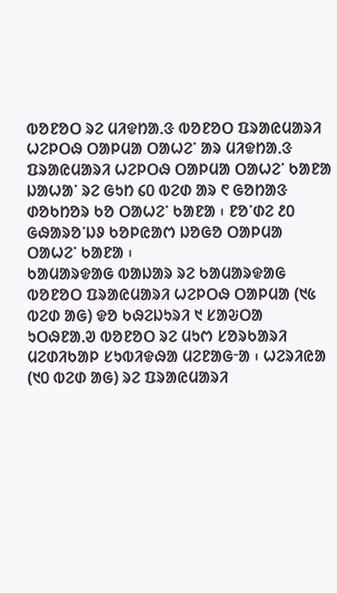ᱵᱚᱱᱚᱛ ᱨᱮ ᱢᱤᱫᱴᱟᱹᱝ ᱵᱚᱱᱚᱛ ᱯᱨᱟᱭᱢᱟᱨᱤ ᱦᱮᱞᱛᱷ ᱛᱟᱞᱢᱟ ᱛᱟᱦᱮᱸ ᱟᱨ ᱢᱤᱫᱴᱟᱹᱝ ᱯᱨᱟᱭᱢᱟᱨᱤ ᱦᱮᱞᱛᱷ ᱛᱟᱞᱢᱟ ᱛᱟᱦᱮᱸ ᱠᱟᱱᱟ ᱡᱟᱦᱟᱸ ᱨᱮ ᱜᱩᱴ ᱔᱐ ᱵᱮᱰ ᱟᱨ ᱖ ᱜᱚᱴᱟᱝ ᱰᱚᱠᱴᱚᱨ ᱠᱚ ᱛᱟᱦᱮᱸ ᱠᱟᱱᱟ ᱾ ᱱᱚᱸᱰᱮ ᱒᱐ ᱜᱷᱟᱨᱚᱸᱡᱽ ᱠᱚᱞᱭᱟᱬ ᱡᱚᱜᱚ ᱛᱟᱞᱢᱟ ᱛᱟᱦᱮᱸ ᱠᱟᱱᱟ ᱾
ᱠᱟᱢᱟᱨᱫᱟᱜ ᱵᱟᱡᱟᱨ ᱨᱮ ᱠᱟᱢᱟᱨᱫᱟᱜ ᱵᱚᱱᱚᱛ ᱯᱨᱟᱭᱢᱟᱨᱤ ᱦᱮᱞᱛᱷ ᱛᱟᱞᱢᱟ (᱑᱕ ᱵᱮᱰ ᱟᱜ) ᱫᱚ ᱠᱷᱮᱡᱩᱨᱤ ᱑ ᱥᱟᱶᱛᱟ ᱩᱛᱷᱱᱟᱹᱣ ᱵᱚᱱᱚᱛ ᱨᱮ ᱢᱩᱬ ᱥᱚᱨᱠᱟᱨᱤ ᱢᱮᱰᱤᱠᱟᱞ ᱥᱩᱵᱤᱫᱷᱟ ᱢᱮᱱᱟᱜᱼᱟ ᱾ ᱦᱮᱨᱤᱭᱟ (᱑᱐ ᱵᱮᱰ ᱟᱜ) ᱨᱮ ᱯᱨᱟᱭᱢᱟᱨᱤ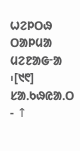ᱦᱮᱞᱛᱷ ᱛᱟᱞᱢᱟ ᱢᱮᱱᱟᱜᱼᱟ ᱾[᱑᱖]
ᱥᱟᱹᱠᱷᱭᱟᱹᱛ
- ↑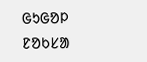ᱜᱩᱜᱚᱞ ᱱᱚᱠᱥᱟ